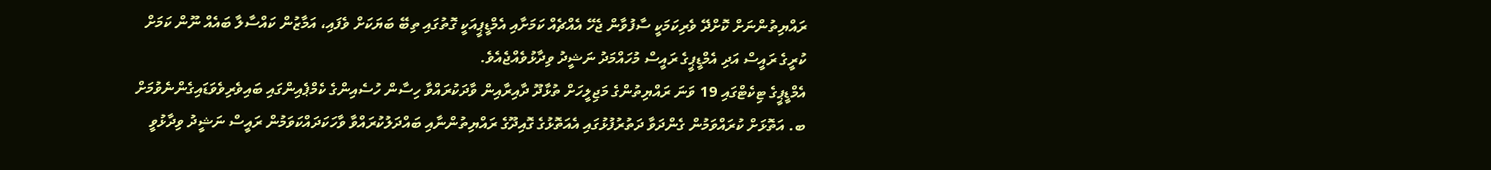ރައްޔިތުންނަށް ކޮށްދޭ ވެރިކަމަކީ ސާފުވާން ޖެހޭ އެއްޗެއް ކަމަށާއި އެމްޑީޕީއަކީ ގޮތުގައި ތިބޭ ބަޔަކަށް ވެފައި، އަމާޒުން ކައްސާލާ ބައެއް ނޫން ކަމަށް ކުރީގެ ރައީސް އަދި އެމްޑީޕީގެ ރައީސް މުހައްމަދު ނަޝީދު ވިދާޅުވެއްޖެއެވެ.
އެމްޑީޕީގެ ޓިކެޓްގައި 19 ވަނަ ރައްޔިތުންގެ މަޖިލީހަށް ތުޅާދޫ ދާއިރާއިން ވާދަކުރައްވާ ހިސާން ހުސެއިންގެ ކެމްޕެއިންގައި ބައިވެރިވެވަޑައިގެންނެވުމަށް ބ. އަތޮޅަށް ކުރައްވަމުން ގެންދަވާ ދަތުރުފުޅުގައި އެއަތޮޅުގެ ގޮއިދޫގެ ރައްޔިތުންނާއި ބައްދަލުކުރައްވާ ވާހަކަދައްކަވަމުން ރައީސް ނަޝީދު ވިދާޅުވީ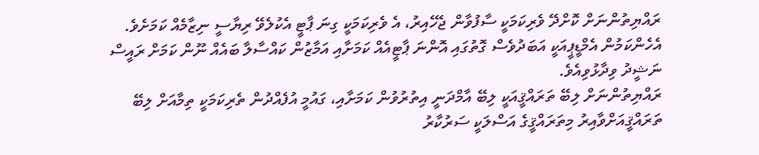ރައްޔިތުންނަށް ކޮށްދޭ ވެރިކަމަކީ ސާފުވާން ޖެހޭއިރު، އެ ވެރިކަމަކީ ގިނަ ޕާޓީ އެކުލެވޭ ރިޔާސީ ނިޒާމެއް ކަމަށެވެ.
އެހެންކަމުން އެމްޑީޕީއަކީ އަބަދުވެސް ގޮތުގައި އޮންނަ ޕާޓީއެއް ކަމަށާއި އަމާޒުން ކައްސާލާ ބައެއް ނޫން ކަމަށް ރައީސް ނަޝީދު ވިދާޅުވިއެވެ.
ރައްޔިތުންނަށް ލިބޭ ތަރައްޤީއަކީ ލިބޭ އާމްދަނީ އިތުރުވުން ކަމަށާއި، ގައުމީ އުފެއްދުން ތެރިކަމަކީ ތިމާއަށް ލިބޭ ތަރައްޤީއަށްވާއިރު މިތަރައްޤީގެ އަސްލަކީ ސަރުކާރު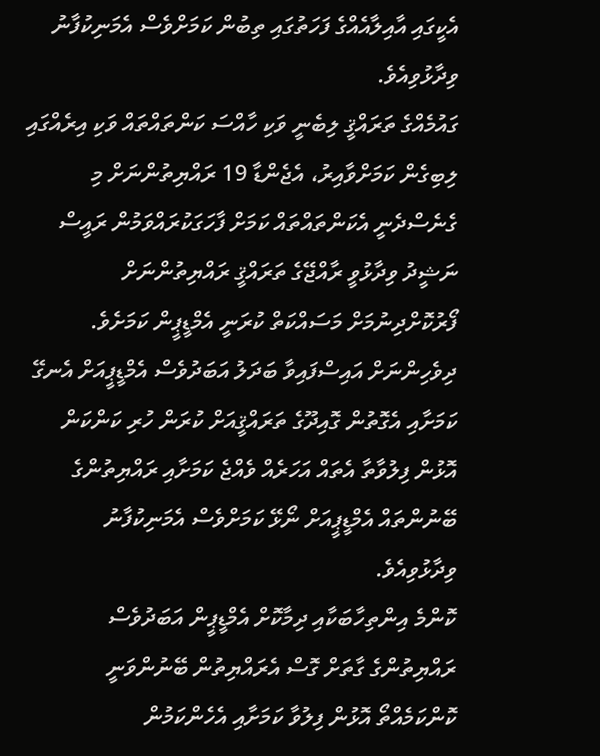އެކީގައި އާއިލާއެއްގެ ފަހަތުގައި ތިބުން ކަމަށްވެސް އެމަނިކުފާނު ވިދާޅުވިއެވެ.
ގައުމެއްގެ ތަރައްޤީ ލިބެނީ ވަކި ހާއްސަ ކަންތައްތައް ވަކި އިރެއްގައި ލިބިގެން ކަމަށްވާއިރު، އެޖެންޑާ 19 ރައްޔިތުންނަށް މި ގެނެސްދެނީ އެކަންތައްތައް ކަމަށް ފާހަގަކުރައްވަމުން ރައީސް ނަޝީދު ވިދާޅުވީ ރާއްޖޭގެ ތަރައްޤީ ރައްޔިތުންނަށް ފޯރުކޮށްދިނުމަށް މަސައްކަތް ކުރަނީ އެމްޑީޕީން ކަމަށެވެ.
ދިވެހިންނަށް އައިސްފައިވާ ބަދަލު އަބަދުވެސް އެމްޑީޕީއަށް އެނގޭ ކަމަށާއި އެގޮތުން ގޮއިދޫގެ ތަރައްޤީއަށް ކުރަން ހުރި ކަންކަން އޮޅުން ފިލުވާތާ އެތައް އަހަރެއް ވެއްޖެ ކަމަށާއި ރައްޔިތުންގެ ބޭނުންތައް އެމްޑީޕީއަށް ނޯޅޭ ކަމަށްވެސް އެމަނިކުފާނު ވިދާޅުވިއެވެ.
ކޮންމެ އިންތިހާބަކާއި ދިމާކޮށް އެމްޑީޕީން އަބަދުވެސް ރައްޔިތުންގެ ގާތަށް ގޮސް އެރައްޔިތުން ބޭނުންވަނީ ކޮންކަމެއްތޯ އޮޅުން ފިލުވާ ކަމަށާއި އެހެންކަމުން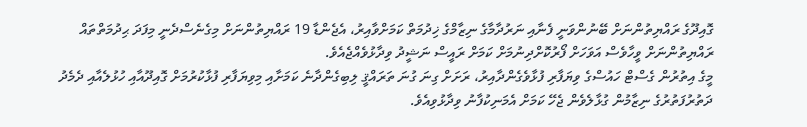ގޮއިދޫގެ ރައްޔިތުންނަށް ބޭނުންވަނީ ފެނާއި ނަރުދާމާގެ ނިޒާމްގެ ޚިދުމަތް ކަމަށްވާއިރު، އެޖެންޑާ 19 ރައްޔިތުންނަށް މިގެނެސްދެނީ މިފަދަ ޙިދުމަތްތައް ރައްޔިތުންނަށް ވީހާވެސް އަވަހަށް ފޯރުކޮށްދިނުމަށް ކަމަށް ރައީސް ނަޝީދު ވިދާޅުވެއްޖެއެވެ.
މީގެ އިތުރުން ގެސްޓް ހައުސްގެ ވިޔަފާރި ފުޅާވެގެންދާއިރު، ރަށަށް ގިނަ ގުނަ ތަރައްޤީ ލިބިގެންދާނެ ކަމަށާއި މިވިޔަފާރި ފުޅާކުރުމަށް ގޮއިދޫއާއި ހުޅުލެއާއި ދެމެދު ދަތުރުފަތުރުގެ ނިޒާމުން ގުޅާލެވެން ޖެހޭ ކަމަށް އެމަނިކުފާނު ވިދާޅުވިއެވެ.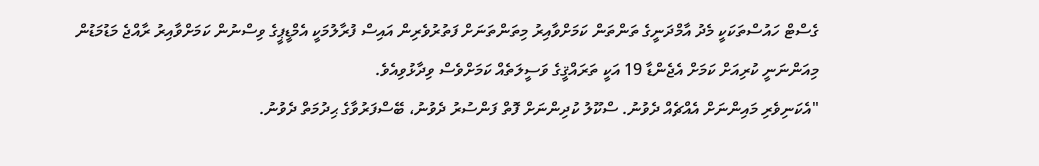ގެސްޓް ހައުސްތަކަކީ މެދު އާމްދަނީގެ ތަންތަން ކަމަށްވާއިރު މިތަންތަނަށް ފަތުރުވެރިން އައިސް ފުރާލުމަކީ އެމްޑީޕީގެ ވިސްނުން ކަމަށްވާއިރު ރާއްޖެ މަޑުމަޑުން މިއަންނަނީ ކުރިއަށް ކަމަށް އެޖެންޑާ 19 އަކީ ތަރައްޤީގެ ވަސީލަތެއް ކަމަށްވެސް ވިދާޅުވިއެވެ.
"އެކަނިވެރި މައިންނަށް އެއްޗެއް ދެވުނު. ސްކޫލު ކުދިންނަށް ފޮތް ފަންސުރު ދެވުނު، ބޭސްފަރުވާގެ ޙިދުމަތް ދެވުނު.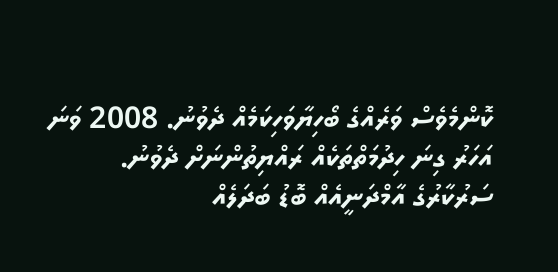ކޮންމެވެސް ވަރެއްގެ ބޯހިޔާވަހިކަމެއް ދެވުނު. 2008 ވަނަ އަހަރު ގިނަ ހިދުމަތްތަކެއް ރައްޔިތުންނަށް ދެވުނު. ސަރުކާރުގެ އާމްދަނީއެއް ބޮޑު ބަދަލެއް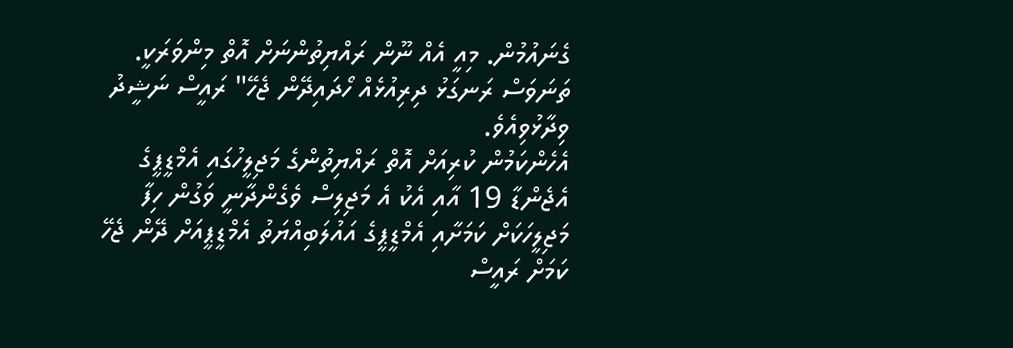ގެނައުމުން. މިއީ އެއް ނޫން ރައްޔިތުންނަށް އޮތް މިންވަރަކީ. ތަނަވަސް ރަނގަޅު ދިރިއުޅެއް ހޯދައިދޭން ޖެހޭ" ރައީސް ނަޝީދު ވިދާޅުވިއެވެ.
އެހެންކަމުން ކުރިއަށް އޮތް ރައްޔިތުންގެ މަޖިލީހުގައި އެމްޑީޕީގެ އެޖެންޑާ 19 އާއި އެކު އެ މަޖިލިސް ވެގެންދާނީ ވަގުން ހިފާ މަޖިލީހަކަށް ކަމަށާއި އެމްޑީޕީގެ އައުލަބިއްޔަތު އެމްޑީޕީއަށް ދޭން ޖެހޭ ކަމަށް ރައީސް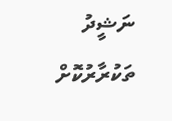ނަޝީދު ތަކުރާރުކޮށް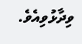ވިދާޅުވިއެވެ.